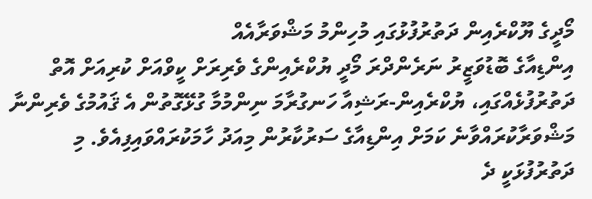މޯދީގެ ޔޫކްރެއިން ދަތުރުފުޅުގައި މުހިންމު މަޝްވަރާއެއް
އިންޑިއާގެ ބޮޑުވަޒީރު ނަރެންދްރަ މޯދީ ޔުކްރެއިންގެ ވެރިރަށް ކީވްއަށް ކުރިއަށް އޮތް ދަތުރުފުޅެއްގައި، ޔުކްރެއިން-ރަޝިއާ ހަނގުރާމަ ނިންމުމާ ގުޅޭގޮތުން އެ ޤައުމުގެ ވެރިންނާ މަޝްވަރާކުރައްވާނެ ކަމަށް އިންޑިއާގެ ސަރުކާރުން މިއަދު ހާމަކުރައްވައިފިއެވެ. މި ދަތުރުފުޅަކީ ދެ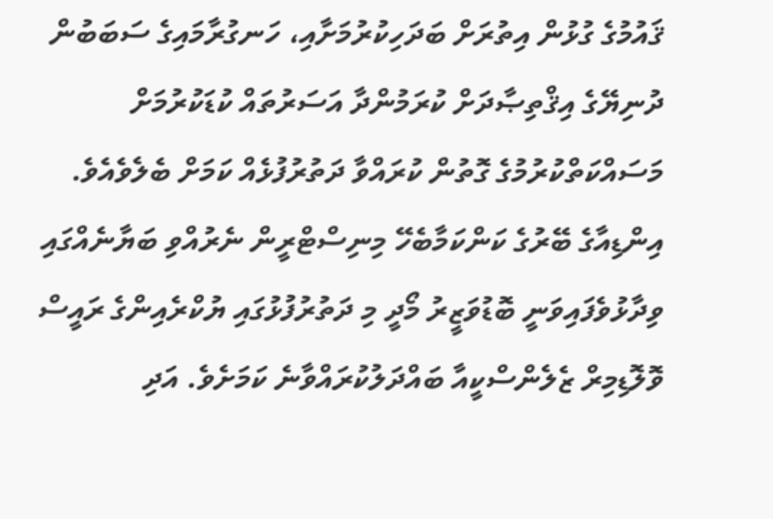ޤައުމުގެ ގުޅުން އިތުރަށް ބަދަހިކުރުމަށާއި، ހަނގުރާމައިގެ ސަބަބުން ދުނިޔޭގެ އިޤްތިޞާދަށް ކުރަމުންދާ އަސަރުތައް ކުޑަކުރުމަށް މަސައްކަތްކުރުމުގެ ގޮތުން ކުރައްވާ ދަތުރުފުޅެއް ކަމަށް ބެލެވެއެވެ.
އިންޑިއާގެ ބޭރުގެ ކަންކަމާބެހޭ މިނިސްޓްރީން ނެރުއްވި ބަޔާނެއްގައި ވިދާޅުވެފައިވަނީ ބޮޑުވަޒީރު މޯދީ މި ދަތުރުފުޅުގައި ޔުކްރެއިންގެ ރައީސް ވޮލޮޑިމިރް ޒެލެންސްކީއާ ބައްދަލުކުރައްވާނެ ކަމަށެވެ. އަދި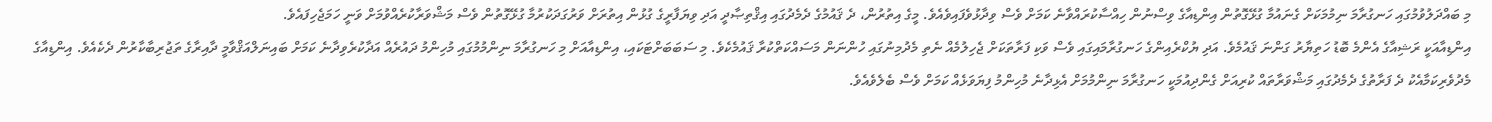މި ބައްދަލުވުމުގައި ހަނގުރާމަ ނިމުމަކަށް ގެނައުމާ ގުޅޭގޮތުން އިންޑިއާގެ ވިސްނުން ހިއްސާކުރައްވާނެ ކަމަށް ވެސް ވިދާޅުވެފައިވެއެވެ. މީގެ އިތުރުން، ދެ ޤައުމުގެ ދެމެދުގައި އިޤްތިޞާދީ އަދި ވިޔަފާރީގެ ގުޅުން އިތުރަށް ވަރުގަދަކުރުމާ ގުޅޭގޮތުން ވެސް މަޝްވަރާކުރެއްވުމަށް ވަނީ ހަމަޖެހިފައެވެ.
އިންޑިއާއަކީ ރަޝިއާގެ އެންމެ ބޮޑު ހަތިޔާރު ގަންނަ ޤައުމެވެ. އަދި ޔުކްރެއިންގެ ހަނގުރާމައިގައި ވެސް ވަކި ފަރާތަކަށް ޖެހިލުމެއް ނެތި މެދުމިނުގައި ހުންނަން މަސައްކަތްކުރާ ޤައުމެކެވެ. މި ސަބަބަށްޓަކައި، އިންޑިއާއަށް މި ހަނގުރާމަ ނިންމުމުގައި މުހިންމު ދައުރެއް އަދާކުރެވިދާނެ ކަމަށް ބައިނަލްއަޤްވާމީ ދާއިރާގެ ތަޖުރިބާކާރުން ދެކެއެވެ. އިންޑިއާގެ މެދުވެރިކަމާއެކު ދެ ފަރާތުގެ ދެމެދުގައި މަޝްވަރާތައް ކުރިއަށް ގެންދިއުމަކީ ހަނގުރާމަ ނިންމުމަށް އެޅިދާނެ މުހިންމު ފިޔަވަޅެއް ކަމަށް ވެސް ބެލެވެއެވެ.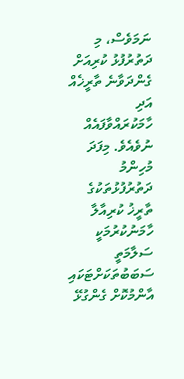ނަމަވެސް، މި ދަތުރުފުޅު ކުރިއަށް ގެންދަވާނެ ތާރީޚެއް އަދި ހާމަކުރައްވާފައެއް ނުވެއެވެ. މިފަދަ މުހިންމު ދަތުރުފުޅުތަކުގެ ތާރީޚު ކުރިއާލާ ހާމަނުކުރުމަކީ ސަލާމަތީ ސަބަބުތަކަށްޓަކައި އާންމުކޮށް ގެންގުޅޭ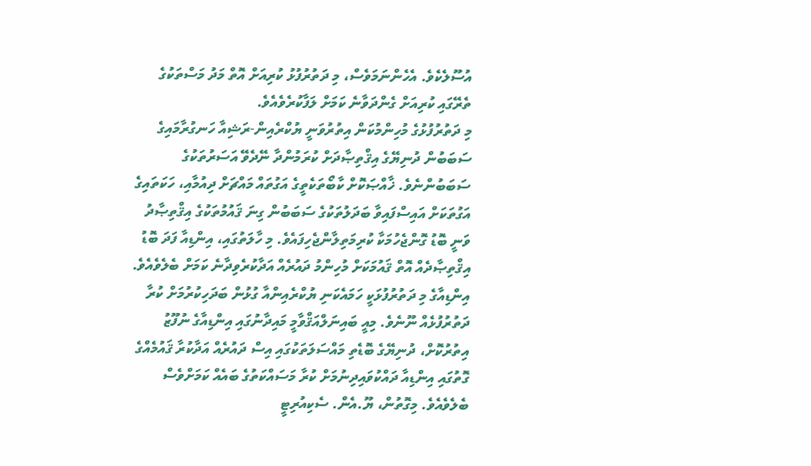އުސޫލެކެވެ. އެހެންނަމަވެސް، މި ދަތުރުފުޅު ކުރިއަށް އޮތް މަދު މަސްތަކުގެ ތެރޭގައި ކުރިއަށް ގެންދަވާނެ ކަމަށް ލަފާކުރެވެއެވެ.
މި ދަތުރުފުޅުގެ މުހިންމުކަން އިތުރުވަނީ ޔުކްރެއިން-ރަޝިއާ ހަނގުރާމައިގެ ސަބަބުން ދުނިޔޭގެ އިޤްތިޞާދަށް ކުރަމުންދާ ނޭދެވޭ އަސަރުތަކުގެ ސަބަބުންނެވެ. ޚާއްޞަކޮށް ކާބޯތަކެތީގެ އަގުތައް މައްޗަށް ދިއުމާއި، ހަކަތައިގެ އަގުތަކަށް އައިސްފައިވާ ބަދަލުތަކުގެ ސަބަބުން ގިނަ ޤައުމުތަކުގެ އިޤްތިޞާދު ވަނީ ބޮޑު ގޮންޖެހުމަކާ ކުރިމަތިލާންޖެހިފައެވެ. މި ހާލަތުގައި، އިންޑިއާ ފަދަ ބޮޑު އިޤްތިޞާދެއް އޮތް ޤައުމަކަށް މުހިންމު ދައުރެއް އަދާކުރެވިދާނެ ކަމަށް ބެލެވެއެވެ.
އިންޑިއާގެ މި ދަތުރުފުޅަކީ ހަމައެކަނި ޔުކްރެއިންއާ ގުޅުން ބަދަހިކުރުމަށް ކުރާ ދަތުރުފުޅެއް ނޫނެވެ. މިއީ ބައިނަލްއަޤްވާމީ މައިދާނުގައި އިންޑިއާގެ ނުފޫޒު އިތުރުކޮށް، ދުނިޔޭގެ ބޮޑެތި މައްސަލަތަކުގައި އިސް ދައުރެއް އަދާކުރާ ޤައުމެއްގެ ގޮތުގައި އިންޑިއާ ދައްކުވައިދިނުމަށް ކުރާ މަސައްކަތުގެ ބައެއް ކަމަށްވެސް ބެލެވެއެވެ. މިގޮތުން، ޔޫ.އެން. ސެކިއުރިޓީ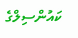ކައުންސިލްގެ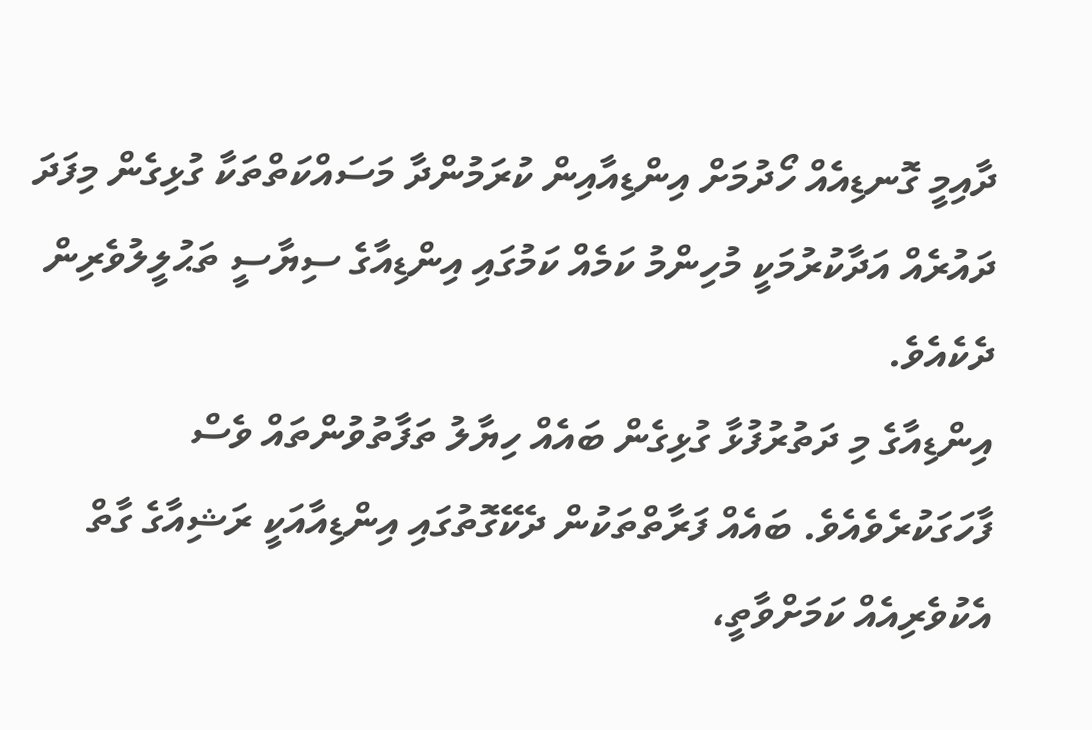ދާއިމީ ގޮނޑިއެއް ހޯދުމަށް އިންޑިއާއިން ކުރަމުންދާ މަސައްކަތްތަކާ ގުޅިގެން މިފަދަ ދައުރެއް އަދާކުރުމަކީ މުހިންމު ކަމެއް ކަމުގައި އިންޑިއާގެ ސިޔާސީ ތަޙުލީލުވެރިން ދެކެއެވެ.
އިންޑިއާގެ މި ދަތުރުފުޅާ ގުޅިގެން ބައެއް ހިޔާލު ތަފާތުވުންތައް ވެސް ފާހަގަކުރެވެއެވެ. ބައެއް ފަރާތްތަކުން ދެކޭގޮތުގައި އިންޑިއާއަކީ ރަޝިއާގެ ގާތް އެކުވެރިއެއް ކަމަށްވާތީ،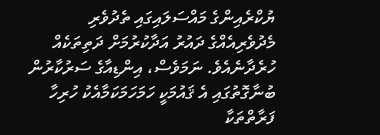ޔުކްރެއިންގެ މައްސަލައިގައި ތެދުވެރި މެދުވެރިއެއްގެ ދައުރު އަދާކުރުމަށް ދަތިތަކެއް ހުރެދާނެއެވެ. ނަމަވެސް، އިންޑިއާގެ ސަރުކާރުން ބުނާގޮތުގައި އެ ޤައުމަކީ ހަމަހަމަކަމާއެކު ހުރިހާ ފަރާތްތަކާ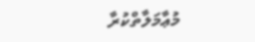މުޢާމަލާތްކުރާ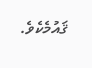ޤައުމެކެވެ.